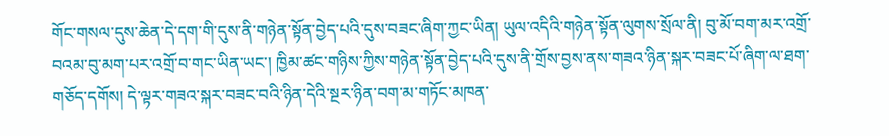གོང་གསལ་དུས་ཆེན་དེ་དག་གི་དུས་ནི་གཉེན་སྟོན་བྱེད་པའི་དུས་བཟང་ཞིག་ཀྱང་ཡིན། ཡུལ་འདིའི་གཉེན་སྟོན་ལུགས་སྲོལ་ནི། བུ་མོ་བག་མར་འགྲོ་བའམ་བུ་མག་པར་འགྲོ་བ་གང་ཡིན་ཡང་། ཁྱིམ་ཚང་གཉིས་ཀྱིས་གཉེན་སྟོན་བྱེད་པའི་དུས་ནི་གྲོས་བྱས་ནས་གཟའ་ཉིན་སྐར་བཟང་པོ་ཞིག་ལ་ཐག་གཅོད་དགོས། དེ་ལྟར་གཟའ་སྐར་བཟང་བའི་ཉིན་དེའི་སྔར་ཉིན་བག་མ་གཏོང་མཁན་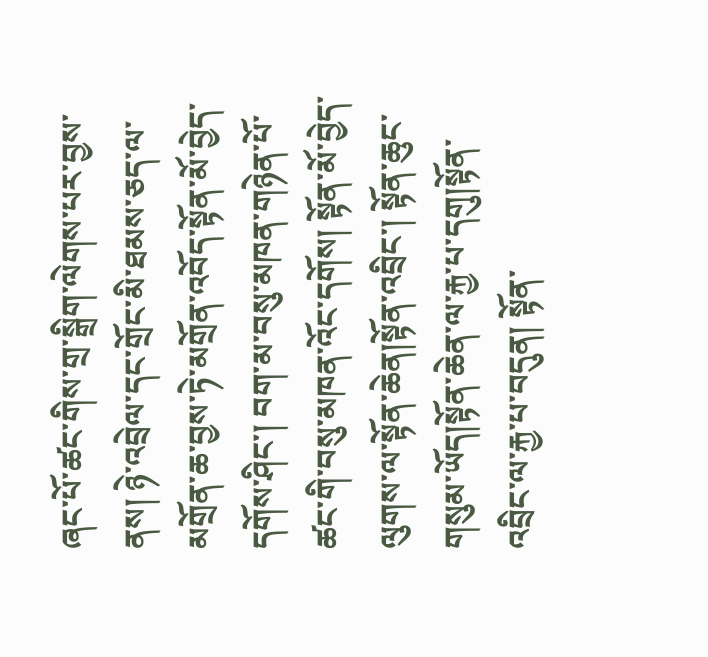ཞང་པོ་ཚང་གིས་གྲ་སྒྲིག་ལེགས་པར་བྱས་ནས། ཉེ་འབྲེལ་དང་གྲོང་མི་ཐམས་ཅད་ལ་མགྲོན་ཆ་བྱས་ཏེ་མགྲོན་འབོད་སྟོན་མོ་བྱེད་དགོས་ཤིང་། བག་མ་བསུ་མཁན་གཉེན་པོ་ཚང་གི་བསུ་མཁན་འོང་དགོས། སྟོན་མོ་བྱེད་ལུགས་ལ་སྟོན་ཆེན།སྟོན་འབྲིང་། སྟོན་ཆུང་གསུམ་ཡོད།སྟོན་ཆེན་ལ་རྐྱ་པ་དགུ།སྟོན་འབྲིང་ལ་རྐྱ་པ་བདུན། སྟོན་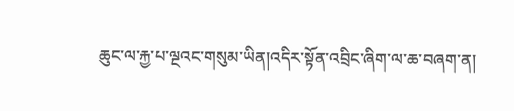ཆུང་ལ་རྐྱ་པ་ལྔའང་གསུམ་ཡིན།འདིར་སྟོན་འབྲིང་ཞིག་ལ་ཆ་བཞག་ན།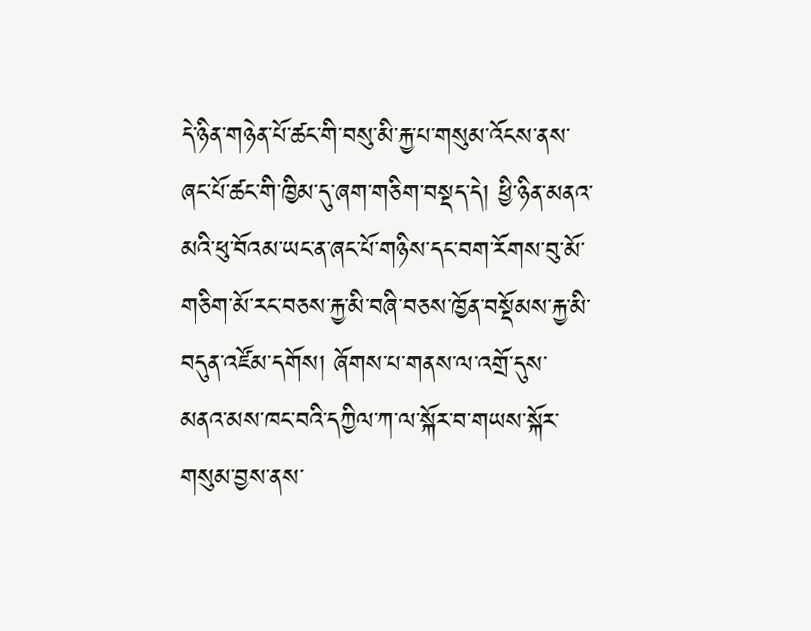དེ་ཉིན་གཉེན་པོ་ཚང་གི་བསུ་མི་རྐྱ་པ་གསུམ་འོངས་ནས་ཞང་པོ་ཚང་གི་ཁྱིམ་དུ་ཞག་གཅིག་བསྡད་དེ། ཕྱི་ཉིན་མནའ་མའི་ཕུ་བོའམ་ཡང་ན་ཞང་པོ་གཉིས་དང་བག་རོགས་བུ་མོ་གཅིག་མོ་རང་བཅས་རྐྱ་མི་བཞི་བཅས་ཁྱོན་བསྡོམས་རྐྱ་མི་བདུན་འཛོམ་དགོས། ཞོགས་པ་གནས་ལ་འགྲོ་དུས་མནའ་མས་ཁང་བའི་དཀྱིལ་ཀ་ལ་སྐོར་བ་གཡས་སྐོར་གསུམ་བྱས་ནས་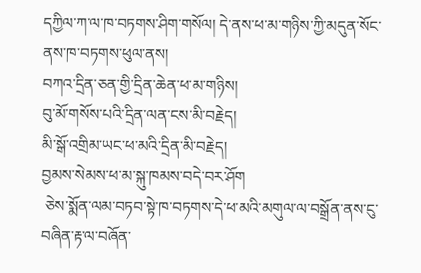དཀྱིལ་ཀ་ལ་ཁ་བཏགས་ཤིག་གསོལ། དེ་ནས་ཕ་མ་གཉིས་ཀྱི་མདུན་སོང་ནས་ཁ་བཏགས་ཕུལ་ནས།
བཀའ་དྲིན་ཅན་གྱི་དྲིན་ཆེན་ཕ་མ་གཉིས།
བུ་མོ་གསོས་པའི་དྲིན་ལན་ངས་མི་བརྗེད།
མི་སྒོ་འགྲིམ་ཡང་ཕ་མའི་དྲིན་མི་བརྗེད།
བྱམས་སེམས་ཕ་མ་སྐུ་ཁམས་བདེ་བར་ཤོག
 ཅེས་སྨོན་ལམ་བཏབ་སྟེ་ཁ་བཏགས་དེ་ཕ་མའི་མགུལ་ལ་བསྒྲོན་ནས་ངུ་བཞིན་རྟ་ལ་བཞོན་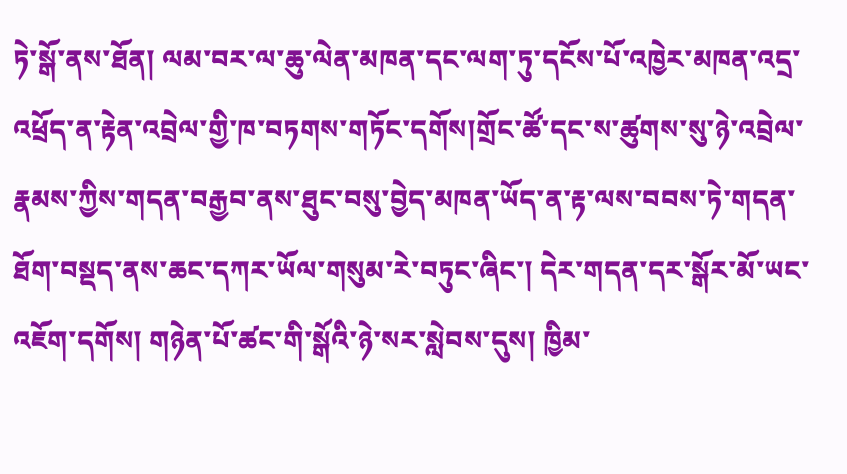ཏེ་སྒོ་ནས་ཐོན། ལམ་བར་ལ་ཆུ་ལེན་མཁན་དང་ལག་ཏུ་དངོས་པོ་འཁྱེར་མཁན་འདྲ་འཕྲོད་ན་རྟེན་འབྲེལ་གྱི་ཁ་བཏགས་གཏོང་དགོས།གྲོང་ཚོ་དང་ས་ཚུགས་སུ་ཉེ་འབྲེལ་རྣམས་ཀྱིས་གདན་བརྒྱབ་ནས་ཐུང་བསུ་བྱེད་མཁན་ཡོད་ན་རྟ་ལས་བབས་ཏེ་གདན་ཐོག་བསྡད་ནས་ཆང་དཀར་ཡོལ་གསུམ་རེ་བཏུང་ཞིང་། དེར་གདན་དར་སྒོར་མོ་ཡང་འཇོག་དགོས། གཉེན་པོ་ཚང་གི་སྒོའི་ཉེ་སར་སླེབས་དུས། ཁྱིམ་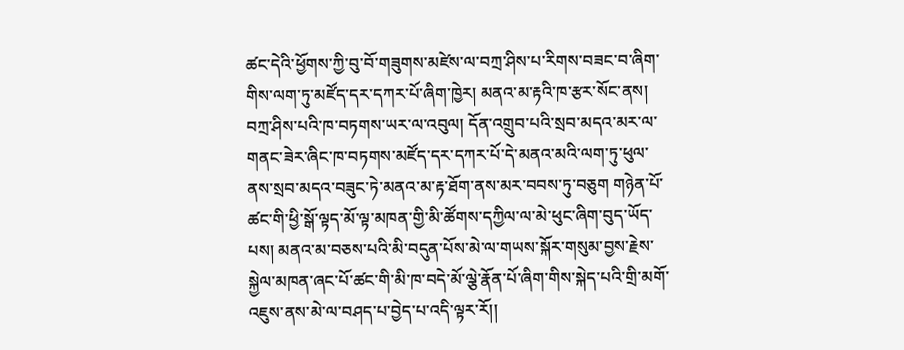ཚང་དེའི་ཕྱོགས་ཀྱི་བུ་བོ་གཟུགས་མཛེས་ལ་བཀྲ་ཤིས་པ་རིགས་བཟང་བ་ཞིག་གིས་ལག་ཏུ་མཛོད་དར་དཀར་པོ་ཞིག་ཁྱེར། མནའ་མ་རྟའི་ཁ་རྩར་སོང་ནས། བཀྲ་ཤིས་པའི་ཁ་བཏགས་ཡར་ལ་འབུལ། དོན་འགྲུབ་པའི་སྲབ་མདའ་མར་ལ་གནང་ཟེར་ཞིང་ཁ་བཏགས་མཛོད་དར་དཀར་པོ་དེ་མནའ་མའི་ལག་ཏུ་ཕུལ་ནས་སྲབ་མདའ་བཟུང་ཏེ་མནའ་མ་རྟ་ཐོག་ནས་མར་བབས་ཏུ་བཅུག གཉེན་པོ་ཚང་གི་ཕྱི་སྒོ་ལྟད་མོ་ལྟ་མཁན་གྱི་མི་ཚོགས་དཀྱིལ་ལ་མེ་ཕུང་ཞིག་བུད་ཡོད་པས། མནའ་མ་བཅས་པའི་མི་བདུན་པོས་མེ་ལ་གཡས་སྐོར་གསུམ་བྱས་རྗེས་སྐྱེལ་མཁན་ཞང་པོ་ཚང་གི་མི་ཁ་བདེ་མོ་ལྕེ་རྣོན་པོ་ཞིག་གིས་སྐེད་པའི་གྲི་མགོ་འཇུས་ནས་མེ་ལ་བཤད་པ་བྱེད་པ་འདི་ལྟར་རོ།།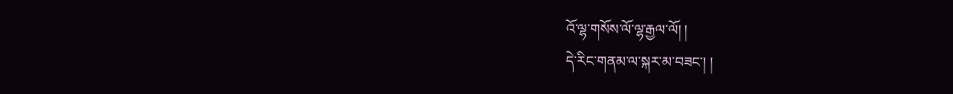འོ་ལྷ་གསོས་ལོ་ལྷ་རྒྱལ་ལོ། །
དེ་རིང་གནམ་ལ་སྐར་མ་བཟང་། །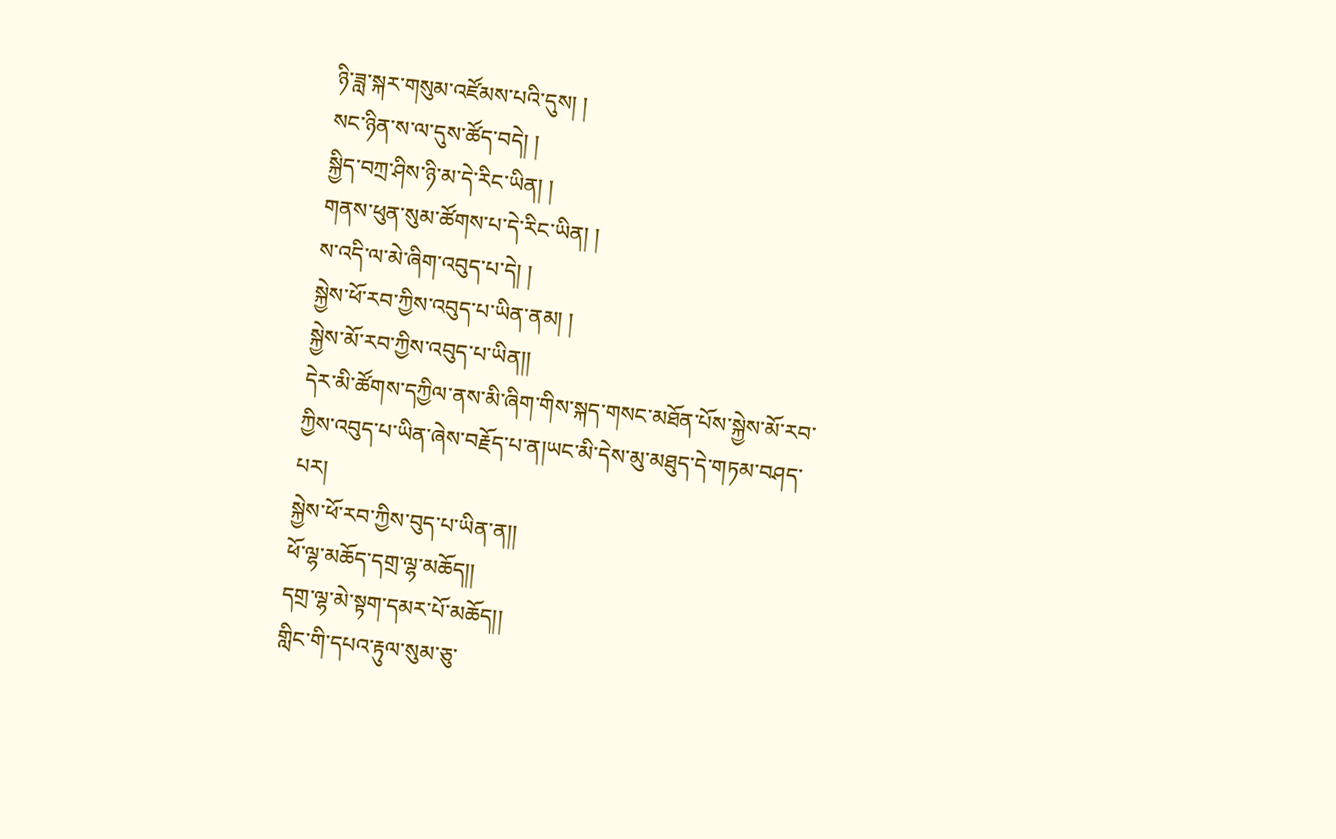ཉི་ཟླ་སྐར་གསུམ་འཛོམས་པའི་དུས། །
སང་ཉིན་ས་ལ་དུས་ཚོད་བདེ། །
སྐྱིད་བཀྲ་ཤིས་ཉི་མ་དེ་རིང་ཡིན། །
གནས་ཕུན་སུམ་ཚོགས་པ་དེ་རིང་ཡིན། །
ས་འདི་ལ་མེ་ཞིག་འབུད་པ་དེ། །
སྐྱེས་ཕོ་རབ་ཀྱིས་འབུད་པ་ཡིན་ནམ། །
སྐྱེས་མོ་རབ་ཀྱིས་འབུད་པ་ཡིན།།
དེར་མི་ཚོགས་དཀྱིལ་ནས་མི་ཞིག་གིས་སྐད་གསང་མཐོན་པོས་སྐྱེས་མོ་རབ་ཀྱིས་འབུད་པ་ཡིན་ཞེས་བརྗོད་པ་ན།ཡང་མི་དེས་མུ་མཐུད་དེ་གཏམ་བཤད་པར།
སྐྱེས་ཕོ་རབ་ཀྱིས་བུད་པ་ཡིན་ན།།
ཕོ་ལྷ་མཆོད་དགྲ་ལྷ་མཆོད།།
དགྲ་ལྷ་མེ་སྟག་དམར་པོ་མཆོད།།
གླིང་གི་དཔའ་རྟུལ་སུམ་ཅུ་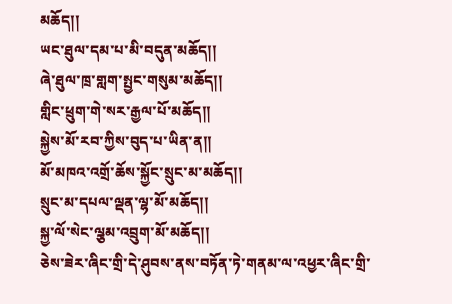མཆོད།།
ཡང་ཐུལ་དམ་པ་མི་བདུན་མཆོད།།
ཞེ་ཐུལ་ཁྲ་གླག་སྤྱང་གསུམ་མཆོད།།
གླིང་ཕྲུག་གེ་སར་རྒྱལ་པོ་མཆོད།།
སྐྱེས་མོ་རབ་ཀྱིས་བུད་པ་ཡིན་ན།།
མོ་མཁའ་འགྲོ་ཆོས་སྐྱོང་སྲུང་མ་མཆོད།།
སྲུང་མ་དཔལ་ལྡན་ལྷ་མོ་མཆོད།།
སྐྱ་ལོ་སེང་ལྕམ་འབྲུག་མོ་མཆོད།།
ཅེས་ཟེར་ཞིང་གྲི་དེ་ཤུབས་ནས་བཏོན་ཏེ་གནམ་ལ་འཕྱར་ཞིང་གྲི་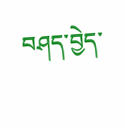བཤད་བྱེད་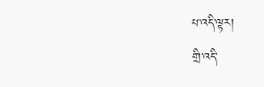པ་འདི་ལྟར།
གྲི་འདི་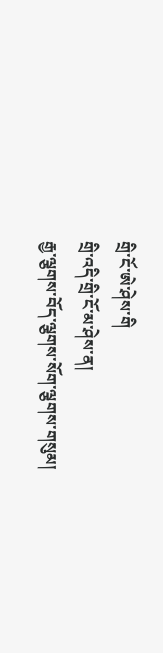གྲི་ངོ་ཨེ་ཤེས་གི
གྲི་འདི་གྲི་ངོ་མ་ཤེས་ན།
རྒྱ་ལྕགས་བོད་ལྕགས་སོག་ལྕགས་གསུམ།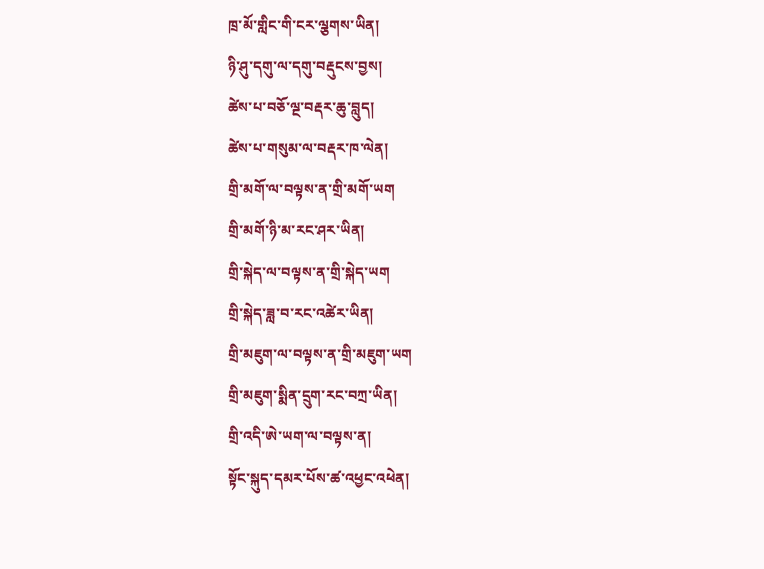ཁྲ་མོ་གླིང་གི་ངར་ལྕགས་ཡིན།
ཉི་ཤུ་དགུ་ལ་དགུ་བརྡུངས་བྱས།
ཚེས་པ་བཅོ་ལྔ་བརྡར་ཆུ་བླུད།
ཚེས་པ་གསུམ་ལ་བརྡར་ཁ་ལེན།
གྲི་མགོ་ལ་བལྟས་ན་གྲི་མགོ་ཡག
གྲི་མགོ་ཉི་མ་རང་ཤར་ཡིན།
གྲི་སྐེད་ལ་བལྟས་ན་གྲི་སྐེད་ཡག
གྲི་སྐེད་ཟླ་བ་རང་འཚེར་ཡིན།
གྲི་མཇུག་ལ་བལྟས་ན་གྲི་མཇུག་ཡག
གྲི་མཇུག་སྨིན་དྲུག་རང་བཀྲ་ཡིན།
གྲི་འདི་ཨེ་ཡག་ལ་བལྟས་ན།
སྟོང་སྐུད་དམར་པོས་ཚ་འཕྱང་འཕེན།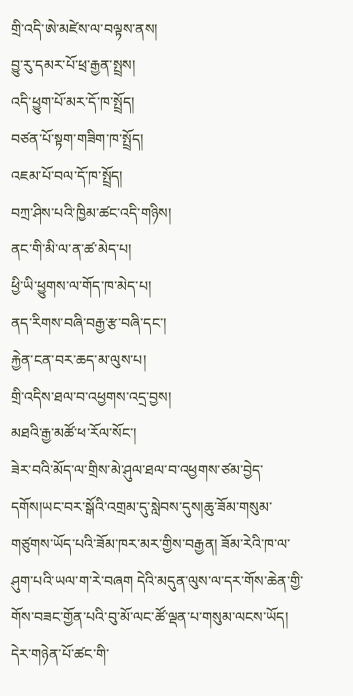གྲི་འདི་ཨེ་མཛེས་ལ་བལྟས་ནས།
བྱུ་རུ་དམར་པོ་ཕྲ་རྒྱན་སྤྲས།
འདི་ཕྱུག་པོ་མར་དོ་ཁ་སྤྲོད།
བཙན་པོ་སྟག་གཟིག་ཁ་སྤྲོད།
འཇམ་པོ་བལ་དོ་ཁ་སྤྲོད།
བཀྲ་ཤིས་པའི་ཁྱིམ་ཚང་འདི་གཉིས།
ནང་གི་མི་ལ་ན་ཚ་མེད་པ།
ཕྱི་ཡི་ཕྱུགས་ལ་གོད་ཁ་མེད་པ།
ནད་རིགས་བཞི་བརྒྱ་རྩ་བཞི་དང་།
རྐྱེན་ངན་བར་ཆད་མ་ལུས་པ།
གྲི་འདིས་ཐལ་བ་འཕྱགས་འདྲ་བྱས།
མཐའི་རྒྱ་མཚོ་ཕ་རོལ་སོང་།
ཟེར་བའི་མོད་ལ་གྲིས་མེ་ཤུལ་ཐལ་བ་འཕྱགས་ཙམ་བྱེད་དགོས།ཡང་བར་སྒོའི་འགྲམ་དུ་སླེབས་དུས།ཆུ་ཟོམ་གསུམ་གཙུགས་ཡོད་པའི་ཟོམ་ཁར་མར་གྱིས་བརྒྱན། ཟོམ་རེའི་ཁ་ལ་ཤུག་པའི་ཡལ་ག་རེ་བཞག དེའི་མདུན་ལུས་ལ་དར་གོས་ཆེན་གྱི་གོས་བཟང་གྱོན་པའི་བུ་མོ་ལང་ཚོ་ལྡན་པ་གསུམ་ལངས་ཡོད། དེར་གཉེན་པོ་ཚང་གི་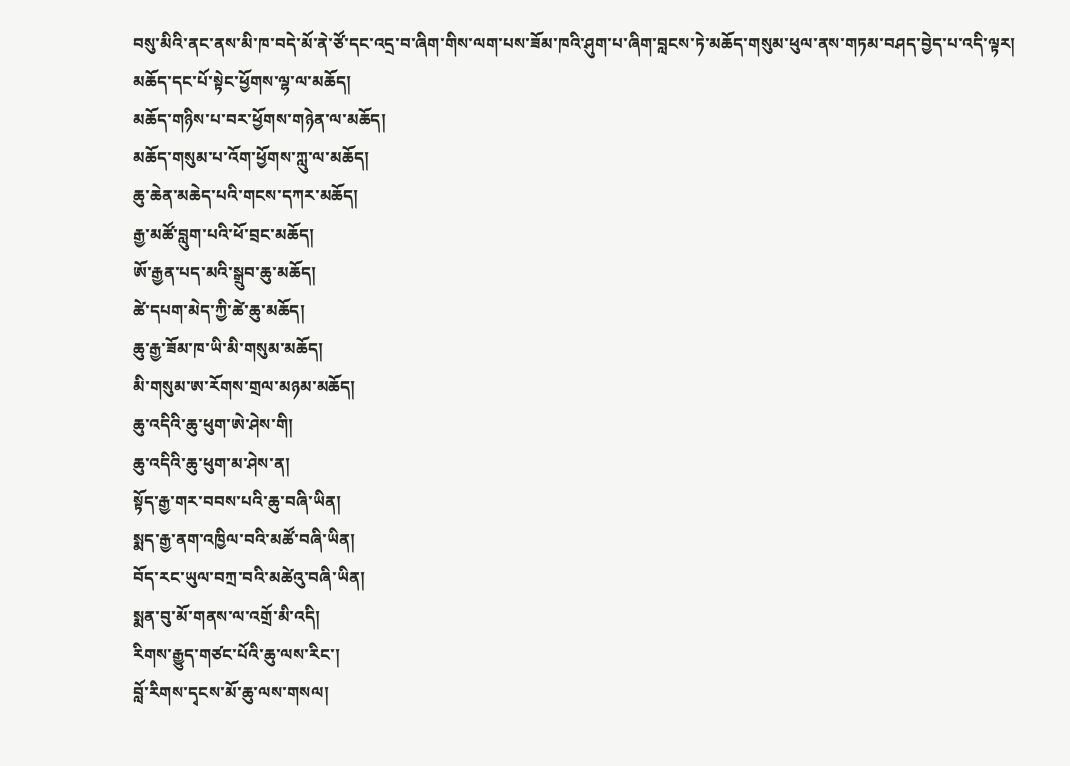བསུ་མིའི་ནང་ནས་མི་ཁ་བདེ་མོ་ནེ་ཙོ་དང་འདྲ་བ་ཞིག་གིས་ལག་པས་ཟོམ་ཁའི་ཤུག་པ་ཞིག་བླངས་ཏེ་མཆོད་གསུམ་ཕུལ་ནས་གཏམ་བཤད་བྱེད་པ་འདི་ལྟར།
མཆོད་དང་པོ་སྟེང་ཕྱོགས་ལྷ་ལ་མཆོད།
མཆོད་གཉིས་པ་བར་ཕྱོགས་གཉེན་ལ་མཆོད།
མཆོད་གསུམ་པ་འོག་ཕྱོགས་ཀླུ་ལ་མཆོད།
ཆུ་ཆེན་མཆེད་པའི་གངས་དཀར་མཆོད།
རྒྱ་མཚོ་བླུག་པའི་ཕོ་བྲང་མཆོད།
ཨོ་རྒྱན་པད་མའི་སྒྲུབ་ཆུ་མཆོད།
ཚེ་དཔག་མེད་ཀྱི་ཚེ་ཆུ་མཆོད།
ཆུ་རྒྱ་ཟོམ་ཁ་ཡི་མི་གསུམ་མཆོད།
མི་གསུམ་ཨ་རོགས་གྲལ་མཉམ་མཆོད།
ཆུ་འདིའི་ཆུ་ཕུག་ཨེ་ཤེས་གི།
ཆུ་འདིའི་ཆུ་ཕུག་མ་ཤེས་ན།
སྟོད་རྒྱ་གར་བབས་པའི་ཆུ་བཞི་ཡིན།
སྨད་རྒྱ་ནག་འཁྱིལ་བའི་མཚོ་བཞི་ཡིན།
བོད་རང་ཡུལ་བཀྲ་བའི་མཚེའུ་བཞི་ཡིན།
སྨན་བུ་མོ་གནས་ལ་འགྲོ་མི་འདི།
རིགས་རྒྱུད་གཙང་པོའི་ཆུ་ལས་རིང་།
བློ་རིགས་དྭངས་མོ་ཆུ་ལས་གསལ།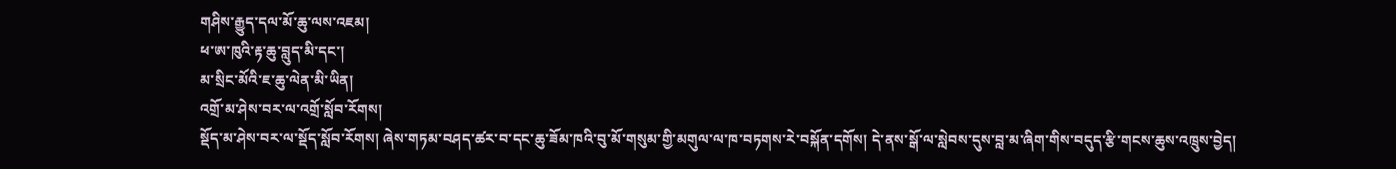གཤིས་རྒྱུད་དལ་མོ་ཆུ་ལས་འཇམ།
ཕ་ཨ་ཁུའི་རྟ་ཆུ་བླུད་མི་དང་།
མ་སྲིང་མོའི་ཇ་ཆུ་ལེན་མི་ཡིན།
འགྲོ་མ་ཤེས་བར་ལ་འགྲོ་སློབ་རོགས།
སྡོད་མ་ཤེས་བར་ལ་སྡོད་སློབ་རོགས། ཞེས་གཏམ་བཤད་ཚར་བ་དང་ཆུ་ཟོམ་ཁའི་བུ་མོ་གསུམ་གྱི་མགུལ་ལ་ཁ་བཏགས་རེ་བསྐོན་དགོས། དེ་ནས་སྒོ་ལ་སླེབས་དུས་བླ་མ་ཞིག་གིས་བདུད་རྩི་གངས་ཆུས་འཁྲུས་བྱེད།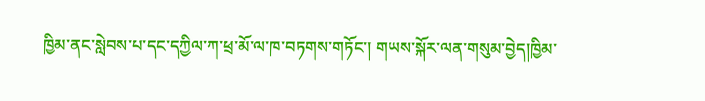ཁྱིམ་ནང་སླེབས་པ་དང་དཀྱིལ་ཀ་ཕྲ་མོ་ལ་ཁ་བཏགས་གཏོང་། གཡས་སྐོར་ལན་གསུམ་བྱེད།ཁྱིམ་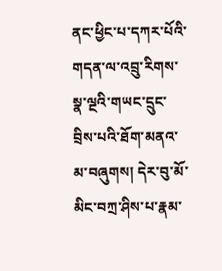ནང་ཕྱིང་པ་དཀར་པོའི་གདན་ལ་འབྲུ་རིགས་སྣ་ལྔའི་གཡང་དྲུང་བྲིས་པའི་ཐོག་མནའ་མ་བཞུགས། དེར་བུ་མོ་མིང་བཀྲ་ཤིས་པ་རྣམ་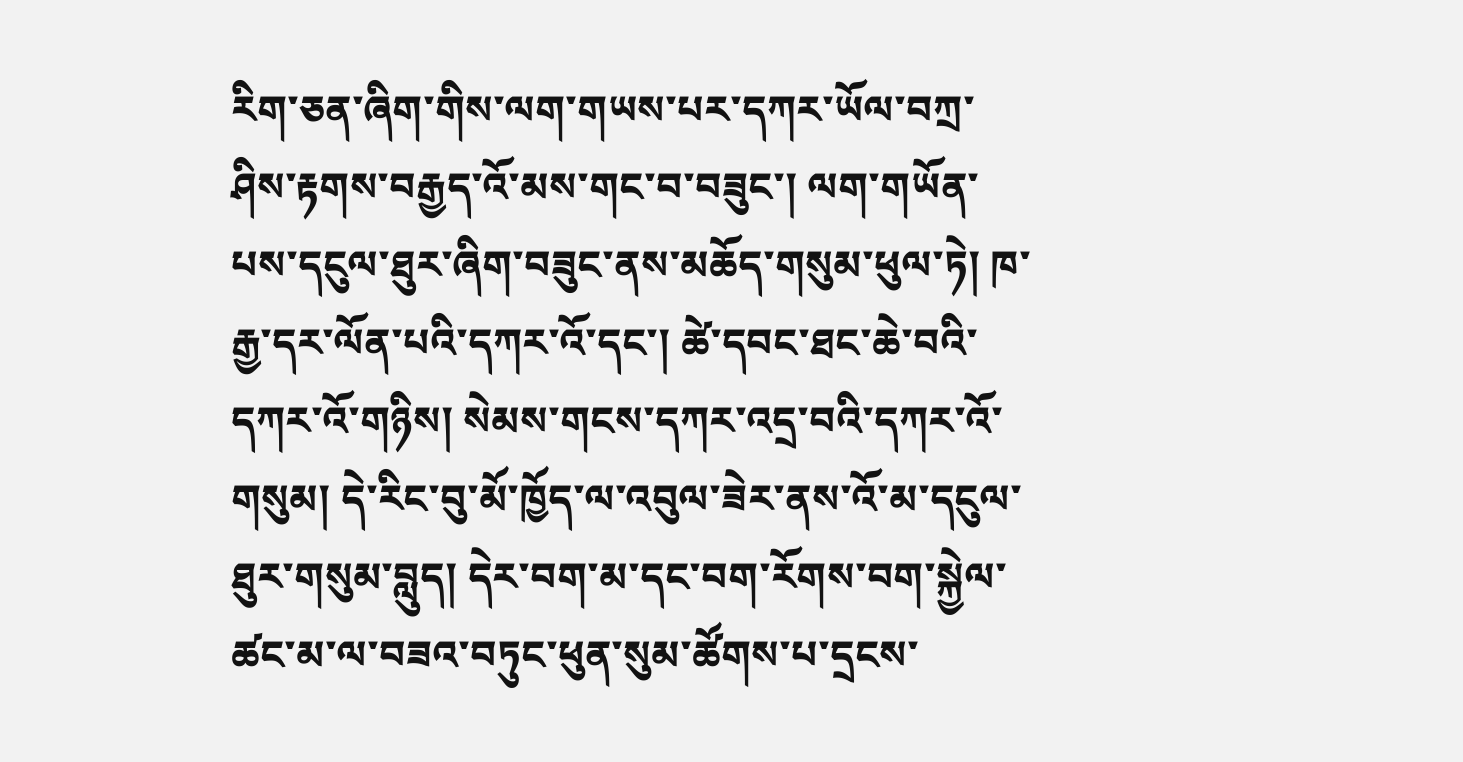རིག་ཅན་ཞིག་གིས་ལག་གཡས་པར་དཀར་ཡོལ་བཀྲ་ཤིས་རྟགས་བརྒྱད་འོ་མས་གང་བ་བཟུང་། ལག་གཡོན་པས་དངུལ་ཐུར་ཞིག་བཟུང་ནས་མཆོད་གསུམ་ཕུལ་ཏེ། ཁ་རྒྱ་དར་ལོན་པའི་དཀར་འོ་དང་། ཚེ་དབང་ཐང་ཆེ་བའི་དཀར་འོ་གཉིས། སེམས་གངས་དཀར་འདྲ་བའི་དཀར་འོ་གསུམ། དེ་རིང་བུ་མོ་ཁྱོད་ལ་འབུལ་ཟེར་ནས་འོ་མ་དངུལ་ཐུར་གསུམ་བླུད། དེར་བག་མ་དང་བག་རོགས་བག་སྐྱེལ་ཚང་མ་ལ་བཟའ་བཏུང་ཕུན་སུམ་ཚོགས་པ་དྲངས་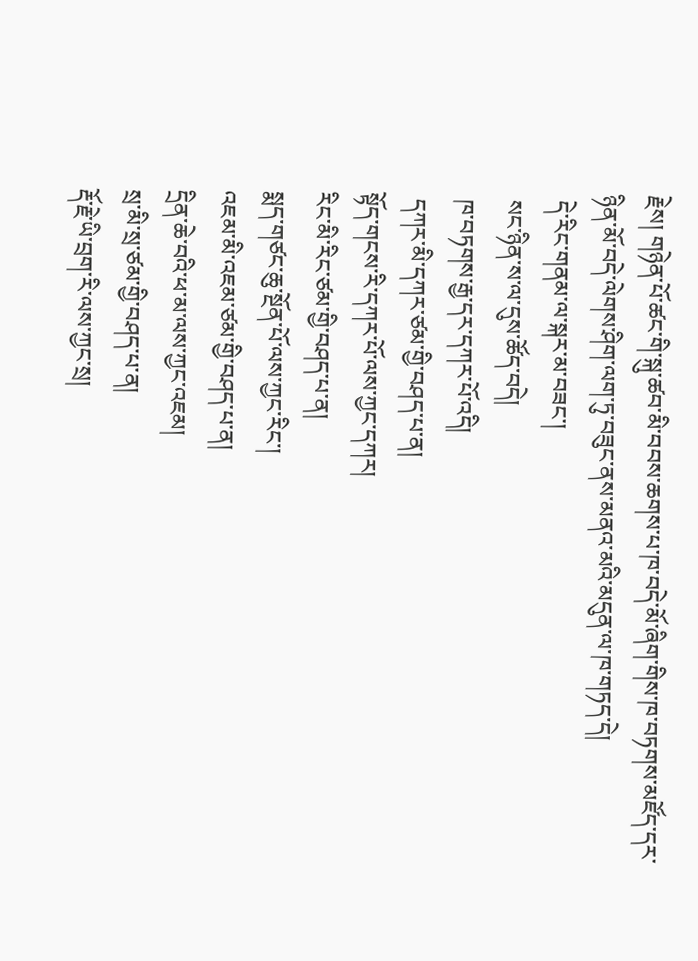རྗེས། གཉེན་པོ་ཚང་གི་སྐུ་ཚབ་མི་བབས་ཆགས་པ་ཁ་བདེ་མོ་ཞིག་གིས་ཁ་བཏགས་མཛོད་དར་ཉིན་མོ་བདེ་ལེགས་ཤིག་ལག་ཏུ་བཟུང་ནས་མནའ་མའི་མདུན་ལ་ཁ་གཏད་དེ།
 དེ་རིང་གནམ་ལ་སྐར་མ་བཟང་།
 སང་ཉིན་ས་ལ་དུས་ཚོད་བདེ།
 ཁ་བཏགས་རྒྱ་དར་དཀར་པོ་འདི།
 དཀར་མི་དཀར་ཙམ་གྱི་བཤད་པ་ན།
སྟོད་གངས་རི་དཀར་པོ་ལས་ཀྱང་དཀར།
རིང་མི་རིང་ཙམ་གྱི་བཤད་པ་ན།
སྨད་གཙང་ཆུ་སྔོན་པོ་ལས་ཀྱང་རིང་།
འཇམ་མི་འཇམ་ཙམ་གྱི་བཤད་པ་ན།
དྲིན་ཆེ་བའི་ཕ་མ་ལས་ཀྱང་འཇམ།
སྲ་མི་སྲ་ཙམ་གྱི་བཤད་པ་ན།
རྡོ་རྗེ་ཡི་བྲག་རི་ལས་ཀྱང་སྲ།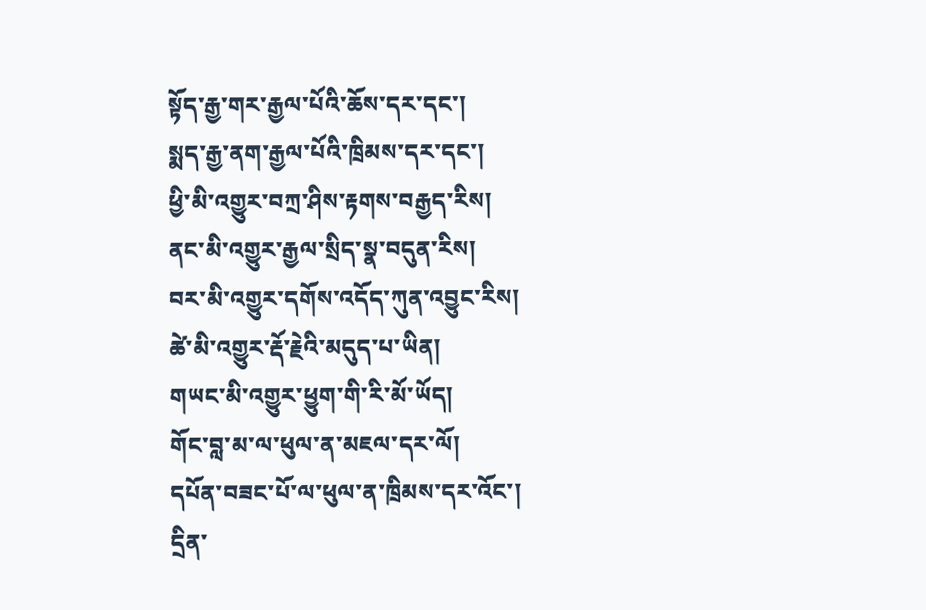སྟོད་རྒྱ་གར་རྒྱལ་པོའི་ཆོས་དར་དང་།
སྨད་རྒྱ་ནག་རྒྱལ་པོའི་ཁྲིམས་དར་དང་།
ཕྱི་མི་འགྱུར་བཀྲ་ཤིས་རྟགས་བརྒྱད་རིས།
ནང་མི་འགྱུར་རྒྱལ་སྲིད་སྣ་བདུན་རིས།
བར་མི་འགྱུར་དགོས་འདོད་ཀུན་འབྱུང་རིས།
ཚེ་མི་འགྱུར་རྡོ་རྗེའི་མདུད་པ་ཡིན།
གཡང་མི་འགྱུར་ཕྱུག་གི་རི་མོ་ཡོད།
གོང་བླ་མ་ལ་ཕུལ་ན་མཇལ་དར་ལོ།
དཔོན་བཟང་པོ་ལ་ཕུལ་ན་ཁྲིམས་དར་འོང་།
དྲིན་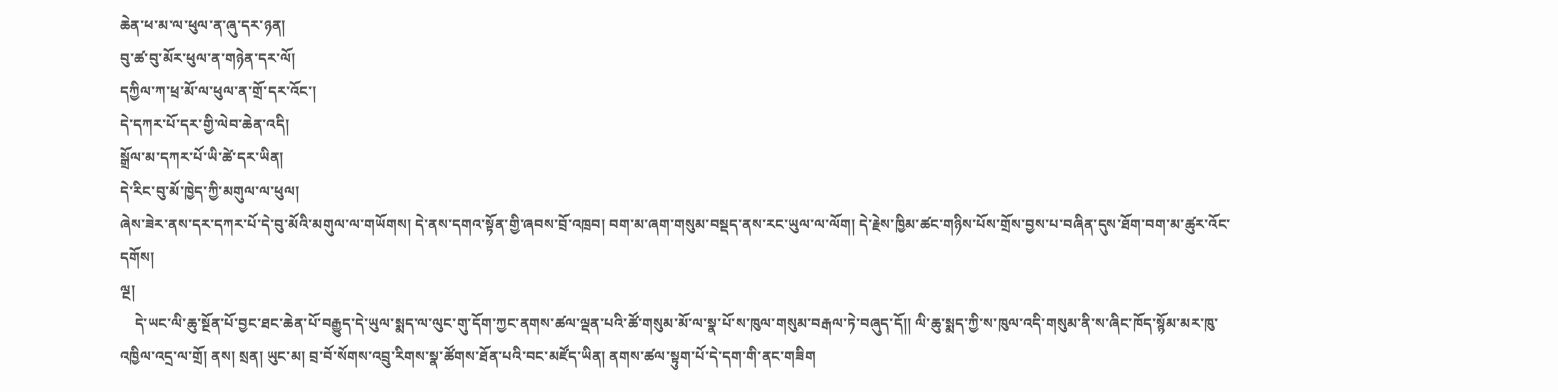ཆེན་ཕ་མ་ལ་ཕུལ་ན་ཞུ་དར་ཉན།
བུ་ཚ་བུ་མོར་ཕུལ་ན་གཉེན་དར་ལོ།
དཀྱིལ་ཀ་ཕྲ་མོ་ལ་ཕུལ་ན་གྲོ་དར་འོང་།
དེ་དཀར་པོ་དར་གྱི་ལེབ་ཆེན་འདི།
སྒྲོལ་མ་དཀར་པོ་ཡི་ཚེ་དར་ཡིན།
དེ་རིང་བུ་མོ་ཁྱེད་ཀྱི་མགུལ་ལ་ཕུལ།
ཞེས་ཟེར་ནས་དར་དཀར་པོ་དེ་བུ་མོའི་མགུལ་ལ་གཡོགས། དེ་ནས་དགའ་སྟོན་གྱི་ཞབས་བྲོ་འཁྲབ། བག་མ་ཞག་གསུམ་བསྡད་ནས་རང་ཡུལ་ལ་ལོག། དེ་རྗེས་ཁྱིམ་ཚང་གཉིས་པོས་གྲོས་བྱས་པ་བཞིན་དུས་ཐོག་བག་མ་ཚུར་འོང་དགོས།
ལྔ།
    དེ་ཡང་ལི་ཆུ་སྔོན་པོ་བྱང་ཐང་ཆེན་པོ་བརྒྱུད་དེ་ཡུལ་སྨད་ལ་ལུང་གུ་དོག་ཀྱང་ནགས་ཚལ་ལྡན་པའི་ཚོ་གསུམ་མོ་ལ་སྣ་པོ་ས་ཁུལ་གསུམ་བརྒལ་ཏེ་བཞུད་དོ།། ལི་ཆུ་སྨད་ཀྱི་ས་ཁུལ་འདི་གསུམ་ནི་ས་ཞིང་ཁོད་སྙོམ་མར་ཁུ་འཁྱིལ་འདྲ་ལ་གྲོ། ནས། སྲན། ཡུང་མ། བྲ་བོ་སོགས་འབྲུ་རིགས་སྣ་ཚོགས་ཐོན་པའི་བང་མཛོད་ཡིན། ནགས་ཚལ་སྟུག་པོ་དེ་དག་གི་ནང་གཟིག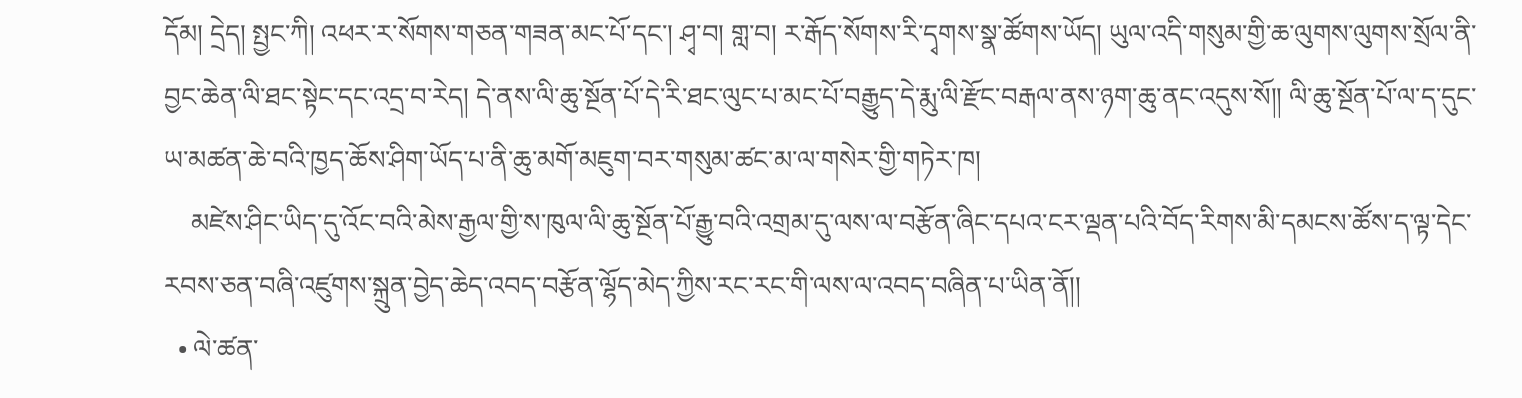དོམ། དྲེད། སྤྱང་ཀི། འཕར་ར་སོགས་གཅན་གཟན་མང་པོ་དང་། ཤྭ་བ། གླ་བ། ར་རྒོད་སོགས་རི་དྭགས་སྣ་ཚོགས་ཡོད། ཡུལ་འདི་གསུམ་གྱི་ཆ་ལུགས་ལུགས་སྲོལ་ནི་བྱང་ཆེན་ལི་ཐང་སྟེང་དང་འདྲ་བ་རེད། དེ་ནས་ལི་ཆུ་སྔོན་པོ་དེ་རི་ཐང་ལུང་པ་མང་པོ་བརྒྱུད་དེ་རྨུ་ལི་རྫོང་བརྒལ་ནས་ཉག་ཆུ་ནང་འདུས་སོ།། ལི་ཆུ་སྔོན་པོ་ལ་ད་དུང་ཡ་མཚན་ཆེ་བའི་ཁྱད་ཆོས་ཤིག་ཡོད་པ་ནི་ཆུ་མགོ་མཇུག་བར་གསུམ་ཚང་མ་ལ་གསེར་གྱི་གཏེར་ཁ།
    མཛེས་ཤིང་ཡིད་དུ་འོང་བའི་མེས་རྒྱལ་གྱི་ས་ཁུལ་ལི་ཆུ་སྔོན་པོ་རྒྱུ་བའི་འགྲམ་དུ་ལས་ལ་བརྩོན་ཞིང་དཔའ་ངར་ལྡན་པའི་བོད་རིགས་མི་དམངས་ཚོས་ད་ལྟ་དེང་རབས་ཅན་བཞི་འཛུགས་སྐྲུན་བྱེད་ཆེད་འབད་བརྩོན་ལྷོད་མེད་ཀྱིས་རང་རང་གི་ལས་ལ་འབད་བཞིན་པ་ཡིན་ནོ།།
  • ལེ་ཚན་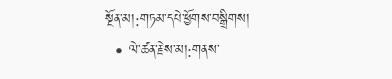སྔོན་མ།:གཏམ་དཔེ་ཕྱོགས་བསྒྲིགས།
  • ལེ་ཚན་རྗེས་མ།:གནས་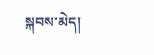སྐབས་མེད།